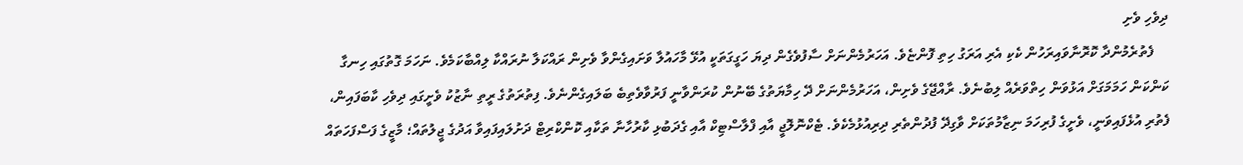ދިވެހި ވެށި
    ފެތުރެމުންދާ ކޮރޮނާވައިރަހުން ކެކި އެރި އަރަގު ހިތި ފޮންޏެވެ. އަހަރުމެންނަށް ސާފުވެގެން ދިޔަ ހަގީގަތަކީ އުޅޭ މާހައުލާ ވަށައިގެންވާ ވެށިން ރައްކަލާ ނުރައްކާ ލިއްބާކަމެވެ. ނަހަމަ ގޮތުގައި ހިނގާ ކަންކަން ހަމަމަގަށް އަޅުވަން ހިތްވަރެއް ލިބުނެވެ. ރާއްޖޭގެ ވެށިން، އަހަރުމެންނަށް ދޭ ހިމާޔަތުގެ ބޭނުން ކުރަންވާނީ ފަރުވާވެތިބެ ބަލައިގެންނެވެ. ފިތުރަތުގެ ރީތި ނާޒުކު ވެށީގައި ދިވެހި ކާބަފައިން، ފެތުރި އުޅެފައިވަނީ، ވެށީގެ ފުރިހަމަ ނިޒާމުތަކަށް ވާގިދޭ ފުދުންތެރި ދިރިއުޅުމެކެވެ. ޓެކްނޮލޮޖީ އާއި ފްލާސްޓިކް އާއި ގެދަބުޅި ކާރުހާނާ ތަކާއި ކޮންކްރިޓް ދަށުލައިފައިވާ އަދުގެ ޖީލުތައް؛ މާޒީގެ ފަސްފަހަތައް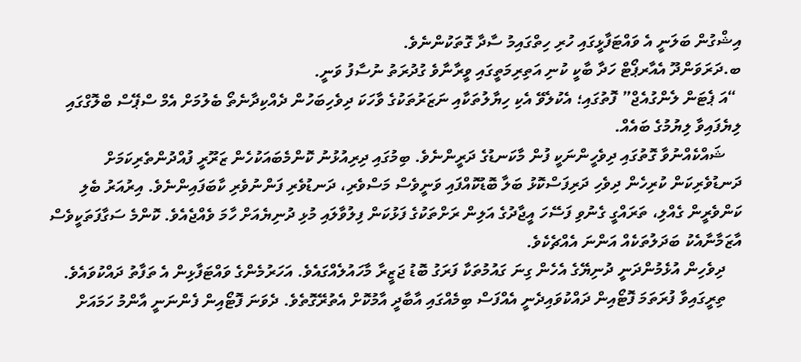އިޝްގުން ބަލަނީ އެ ވައްޓަފާޅީގައި ހުރި ހިތްގައިމު ސާދާ ގޮތަކުންނެވެ.
ބ.ދަރަވަންދޫ އެއާރޕޯޓް ހަދާ ބާކީ ކުނި އަތިރިމަތީގައި ވީރާނާވެ ގުދުރަތު ނުސާފު ވަނީ.
 “އަ ޕެޓަން ލެންގުއެޖް” ފޮތުގައި؛ އެކުލެވޭ އެކި ހިޔާލުތަކާއި ނަޒަރުތަކުގެ ވާހަކަ ދިވެހިބަހުން ދެއްކިދާނެތޯ ބެލުމަށް އެމް ސްޕޭސް ބްލޮގްގައި ލިޔެފައިވާ ލިޔުމުގެ ބައެއް.
    ޝައްކެއްނުވާ ގޮތުގައި ދިވެހީންނަކީ ފުން މާކަނޑުގެ ދަރީންނެވެ. ބިމުގައި ދިރިއުޅުނު ކޮންމެބައަކުހެން ޒަރޫރީ ފުއްދުންތެރިކަމަށް ދަނޑުވެރިކަން ކުރިހެން ދިވެހި ދަރިފަސްކޮޅު ބަލާ ބޮޑުކޮއްފައި ވަނީވެސް މަސްވެރި، ދަނޑުވެރި ފަންނުވެރި ކާބަފައިންނެވެ. އިރުއަރު ބެލި ކަންވެރީން ގެއްލި، ތަރައްގީ ގެނުވި ފަސޭހަ އީޖާދުގެ އަލިން ރަށްތަކުގެ ފަޅުކަން ފިލުވާލައި މުޅި ދުނިޔެއަށް ހާމަ ވެއްޖެއެވެ. ކޮންމެ ސަގާފަތަކީވެސް އާޒަމާނާއެކު ބަދަލުތަކެއް އަންނަ އެއްޗެކެވެ.
    ދިވެހިން އުޅެމުންދަނީ ދުނިޔޭގެ އެހެން ގިނަ ގައުމުތަކާ ފަރަގު ބޮޑު ޖަޒީރާ މާހައުލެއްގައެވެ. އަހަރުމެންގެ ވައްޓަފާޅިން އެ ތަފާތު ދައްކުވައެވެ.
    ތިރީގައިވާ ފުރަތަމަ ފޮޓޯއިން ދައްކުވައިދެނީ އެއްފަސް ބިމެއްގައި އާބާދީ އާމުކޮށް އެތުރޭގޮތެވެ. ދެވަނަ ފޮޓޯއިން ފެންނަނީ އާންމު ހަމައަށް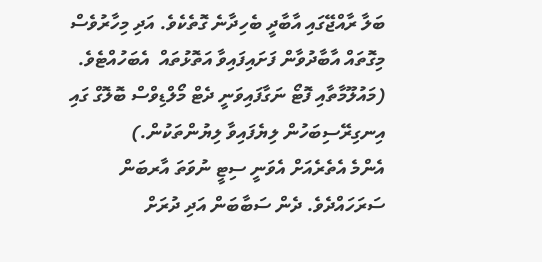ބަލާ ރާއްޖޭގައި އާބާދީ ބެހިދާނެ ގޮތެކެވެ. އަދި މިހާރުވެސް މިގޮތައް އާބާދުވާން ފަށައިފައިވާ އަތޮޅުތައް  އެބަހުއްޓެވެ. (މައުލޫމާތާއި ފޮޓޯ ނަގާފައިވަނީ ދެޓް މޯލްޑިވްސް ބޮލޮގް ގައި   އިނގިރޭސިބަހުން ލިޔެފައިވާ ލިޔުންތަކުން.)
އެންމެ އެތެރެއަށް އެވަނީ ސިޓީ ނުވަތަ އާރބަން ސަރަހައްދެވެ. ދެން ސަބާބަން އަދި ދުރަށް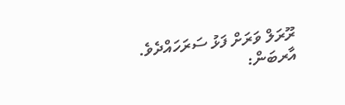ރޫރަލް ވަރަށް ފަޅު ސަރަހައްދެވެ.
އާރބަން: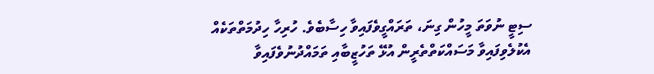ސިޓީ ނުވަތަ މީހުން ގިނަ، ތަރައްގީވެފައިވާ ހިސާބެވެ. ހުރިހާ ހިދުމަތްތަކެއް އެކުލެވިފައިވާ މަސައްކަތްތެރީން އުޅޭ ތަހުޒީބާއި ތަމައްދުނުވެފައިވާ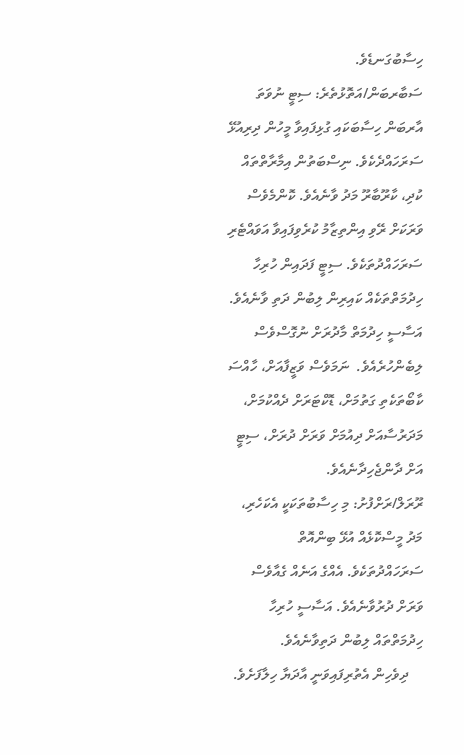ހިސާބުގަނޑެވެ.
ސަބާރބަން/އަތޮޅުތެރެ: ސިޓީ ނުވަތަ އާރބަން ހިސާބަކައި ގުޅިފައިވާ މީހުން ދިރިއުޅޭ ސަރަހައްދެކެވެ. ނިސްބަތުން އިމާރާތްތައް ކުދި، ކާރޫބާރޫ މަދު ވާނެއެވެ. ކޮންމެވެސް ވަރަކަށް ރޭވި އިންތިޒާމު ކުރެވިފައިވާ އަވައްޓެރި ސަރަހައްދުތަކެވެ. ސިޓީ ފަދައިން ހުރިހާ ހިދުމަތްތަކެއް ކައިރިން ލިބުން ދަތި ވާނެއެވެ. އަސާސީ ހިދުމަތް މާދުރަށް ނުގޮސްވެސް ލިބެންހުރެއެވެ.  ނަމަވެސް ވަޒީފާއަށް، ހާއްސަ ކާބޯތަކެތި ގަތުމަށް، ޑޮކްޓަރަށް ދެއްކުމަށް، މަދަރުސާއަށް ދިއުމަށް ވަރަށް ދުރަށް، ސިޓީ އަށް ދާންޖެހިދާނެއެވެ.
ރޫރަލް/ރަށްފުށު: މި ހިސާބުތަކަކީ އެކަހެރި، މަދު މީސްކޮޅެއް އުޅޭ ބިންއޮތް ސަރަހައްދުތަކެވެ. އެއްގެ އަނެއް ގެއާވެސް ވަރަށް ދުރުވާނެއެވެ. އަސާސީ ހުރިހާ ހިދުމަތްތައް ލިބުން ދަތިވާނެއެވެ.
    ދިވެހިން އެތުރިފައިވަނީ އާދަޔާ ހިލާފަށެވެ.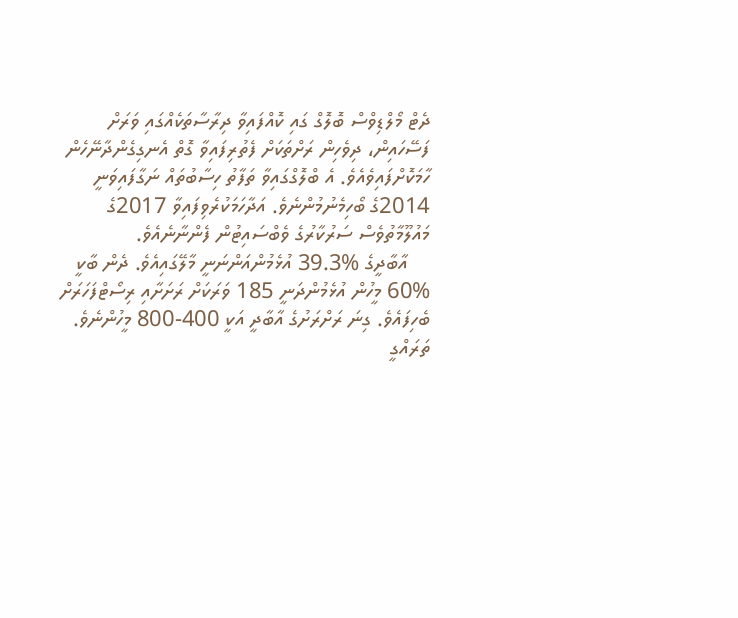ދެޓް މޯލްޑިވްސް ބޮލޮގް ގައި ކޮއްފައިވާ ދިރާސާތަކެއްގައި ވަރަށް ފަސޭހައިން، ދިވެހިން ރަށްތަކަށް ފެތުރިފައިވާ ގޮތް އެނގިގެންދާނޭހެން ހާމަކޮށްފައިވެއެވެ. އެ ބްލޮގްގައިވާ ތަފާތު ހިސާބުތައް ނަގާފައިވަނީ 2014ގެ ބޯހިމެނުމުންނެވެ. އަދާހަމަކުރެވިފައިވާ 2017ގެ މައުލޫމާތުވެސް ސަރުކާރުގެ ވެބްސައިޓުން ފެންނާނެއެވެ.
    އާބާދީގެ %39.3 އުޅެމުންއަންނަނީ މާލޭގައިއެވެ. ދެން ބާކީ %60 މީހުން އުޅެމުންދަނީ 185 ވަރަކަށް ރަށަށާއި ރިސޯޓްފަހަރަށް ބެހިފައެވެ. ގިނަ ރަށްރަށުގެ އާބާދީ އަކީ 400-800 މީހުންނެވެ. ތަރައްގީ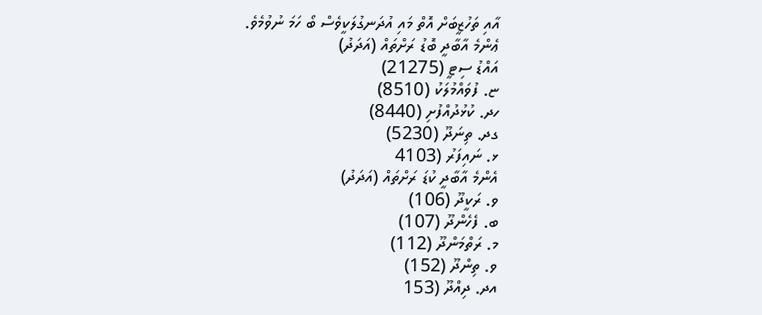އާއި ތަހުޒީބަށް އޮތް މައި އުދަނގުލަކީވެސް ބޯ ހަމަ ނުވުމެވެ.
ޢެންމެ އާބާދީ ބޮޑު ރަށްތައް (އަދަދު)
އައްޑު ސިޓީ (21275)
ޏ. ފުވައްމުލަކު (8510)
ހދ. ކުޅުދުއްފުށި (8440)
ގދ. ތިނަދޫ (5230)
ޅ. ނައިފަރު (4103
އެންމެ އާބާދީ ކުޑަ ރަށްތައް (އަދަދު)
ވ. ރަކީދޫ (106)
ބ. ފެހެންދޫ (107)
މ. ރަތްމަންދޫ (112)
ވ. ތިންދޫ (152)
އދ. ދިއްދޫ (153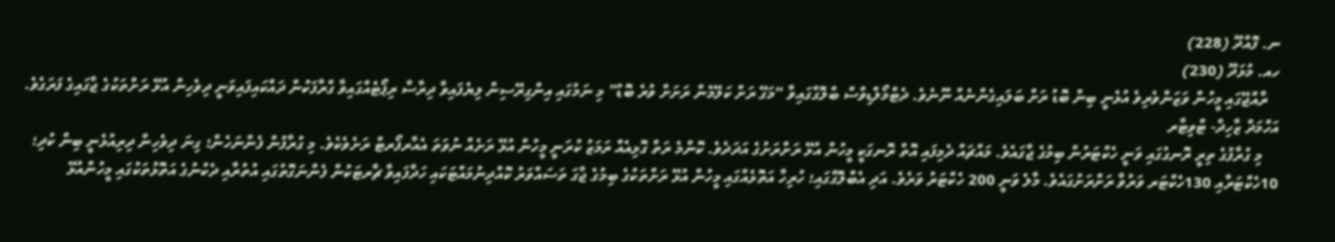ނ. ފޮއްދޫ (228)
ހއ. މުޅަދޫ (230)
   ރާއްޖޭގައި މީހުން ވަޒަންވެރިވެ އުޅެނީ ބިން ބޮޑު ރަށް ބަލައިގެންނެއް ނޫނެވެ. ދެޓްމޯލްޑިވްސް ބްލޮގްގައިވާ “މަގޭ ރަށް ކަލޭމެން ރަށަށް ވުރެ ބޮޑު” މި ނަމުގައި އިންގިރޭސިން ލިޔެފައިވާ ދިރާސާ ރިޕޯޓެއްގައިވާ ގްރާފަކުން ދައްކައިފައިވަނީ ދިވެހިން އުޅޭ ރަށްތަކުގެ ޖާގައިގެ ފަރަގެވެ.
އަހްމަދް ޒާހިދް- ޓްވިޓާރ
    މި ގުރާފުގެ ތިރީ ރޮނގުގައި ވަނީ ހެކްޓަރުން ބިމުގެ ޖާގައެވެ. މައްޗައް ދެމިފައި އޮތް ރޮނގަކީ މީހުން އުޅޭ ރަށްރަށުގެ އަދަދެވެ. ކޮންމެ ރަތް ގޮޅިއެއް ރަމަޒު ކުރަނީ މީހުން އުޅޭ ރަށެއް ނުވަތަ އެއާރފޯރޓް ރަށެވެކެވެ. މި ގުރާފުން ފެންނަހެން؛ ގިނަ ދިވެހިން ދިރިއުޅެނީ ބިން ކުދި؛ 10ހެކްޓަރާއި 130ހެކްޓަރ ވަރުވާ ރަށްރަށުގައެވެ. މާލެ ވަނީ 200 ހެކްޓަރު ވަރެވެ. އަދި އެބްލޮގްގައި؛ ހުރިހާ އަތޮޅެއްގައި މީހުން އުޅޭ ރަށްތަކުގެ ބިމުގެ ޖާގަ ތަސައްވަރު ކޮއްދިނުމައްޓަކައި ހަދާފައިވާ ޗާރޓަކުން ފެންނަގޮތުގައި އުތުރާއި ދެކުނުގެ އަތޮޅުތަކުގައި މީހުންއުޅޭ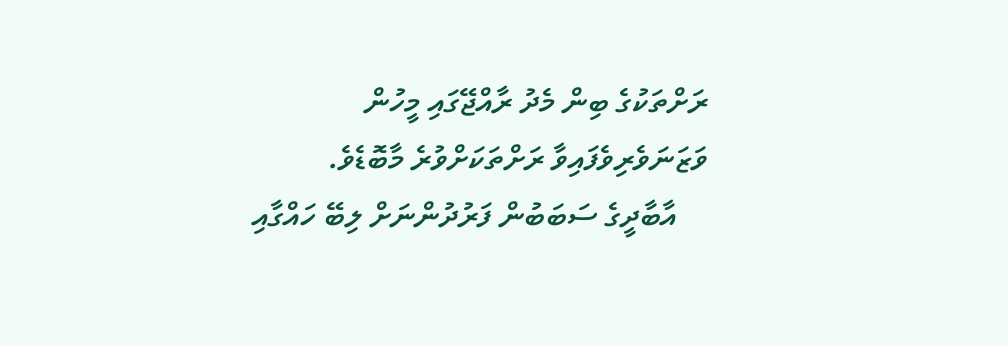ރަށްތަކުގެ ބިން މެދު ރާއްޖޭގައި މީހުން ވަޒަނަވެރިވެފައިވާ ރަށްތަކަށްވުރެ މާބޮޑެވެ.
    އާބާދީގެ ސަބަބުން ފަރުދުންނަށް ލިބޭ ހައްގާއި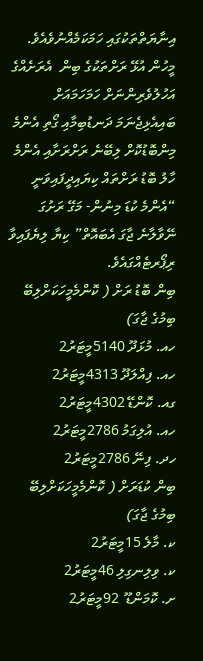އިނާޔަތްތަކުގައި ހަމަކަމެއްނުވެއެވެ. މީހުން އުޅޭ ރަށްތަކުގެ ބިން  އެރަށެއްގެ އަހުލުވެރިންނަށް ހަމަހަމައަށް ބައިއެޅިޖެނަމަ ދަނޑުބިމާއި ގޯތި އެންމެ މިންބޮޑުކޮށް ލިބޭނެ ރަށްރަށާއި އެންމެ ހާލު ބޮޑު ރަށްތައް ކިޔައިދީފައިވަނީ    “އެންމެ ކުޑަ މިނުން- މަގޭ ރަށުގަ ނޭވާލާނެ ޖާގަ އެބައޮތް” ކިޔާ ލިޔެފައިވާ ރިޕޯރޓެއްގައެވެ.
ބިން ބޮޑު ރަށް ( ކޮންމެމީހަކަށްލިބޭ ބިމުގެ ޖާގަ)
ހއ. މުޅަދޫ 5140މީޓަރު2
ހއ. ފިއްލަދޫ 4313މީޓަރު2
ގއ. ކޮންޑޭ 4302މީޓަރު2
ހއ. އުލިގަމު 2786މީޓަރު2
ހދ. ފިނޭ 2786މީޓަރު2
ބިން ކުޑަރަށް ( ކޮންމެމީހަކަށްލިބޭ ބިމުގެ ޖާގަ)
ކ. މާލެ 15މީޓަރު2
ކ. ވިލިނގިލި 46މީޓަރު2
ށ. ކޮމަންޑޫ  92މީޓަރު2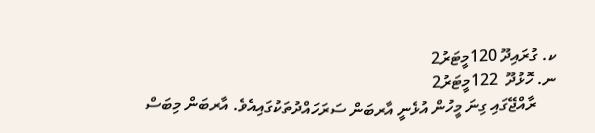ކ. ގުރައިދޫ 120މީޓަރު2
ނ. ހޮޅުދޫ  122މީޓަރު2
     ރާއްޖޭގައި ގިނަ މީހުން އުޅެނީ އާރބަން ސަރަހައްދުތަކުގައިއެވެ. އާރބަން މިބަސް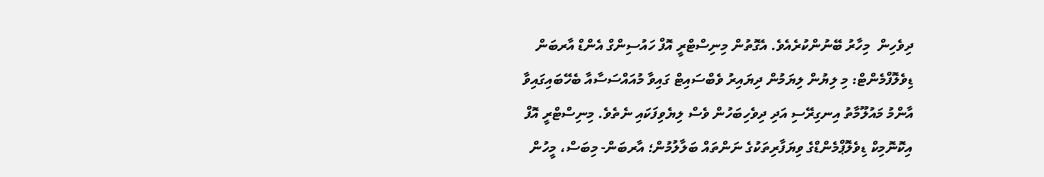ދިވެހިން  މިހާރު ބޭނުންކުރެއެވެ. އެގޮތުން މިނިސްޓްރީ އޮފް ހައުސިންގް އެންޑް އާރބަން ޑިވެލޮފްމެންޓް: މި ލިޔުން ލިޔަމުން ދިޔައިރު ވެބްސައިޓް ގައިވާ މުއައްސަސާއާ ބެހޭބައިގައިވާ އާންމު މައުލޫމާތު އިނގިރޭސި އަދި ދިވެހިބަހުން ވެސް ލިޔެވިފަކައި ނެތެވެ. މިނިސްޓްރީ އޮފް އިކޮނޮމިކް ޑިވެލޮޕްމެންޑްގެ ވިޔަފާރިތަކުގެ ނަންތައް ބަލާލުމުން؛ އާރބަން- މިބަސް، މީހުން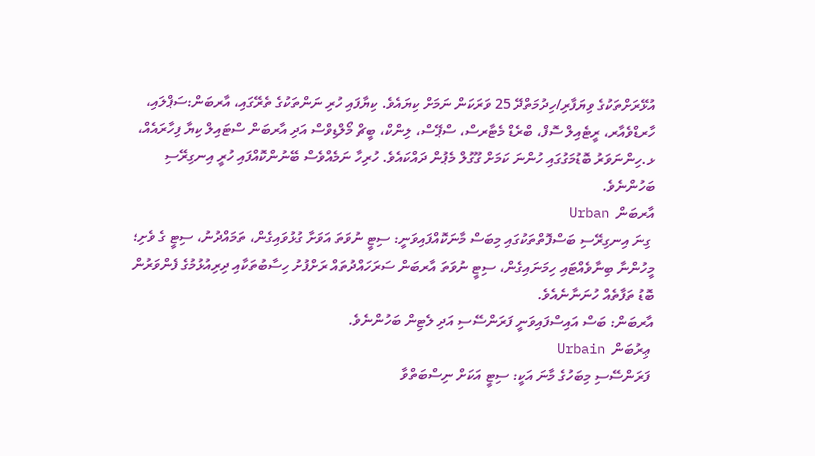އުޅޭރަށްތަކުގެ ވިޔަފާރި/ހިދުމަތްދޭ 25 ވަރަކަން ނަމަށް ކިޔައެވެ. ކިޔާފައި ހުރި ނަންތަކުގެ ތެރޭގައި، އާރބަން:ސަޕްލައި، ހާރޑްވެއާރ، ރީޓެއިލް ސޮފް، ބްރެޑް މެޓާރސް، ސްޕޭސް، ލިންކް، ބީޗް މޯލްޑިވްސް އަދި އާރބަން ސްޓައިލް ކިޔާ ފިހާރައެއް، ޅ.ހިންނަވަރު ބޮޑުމަގުގައި ހުންނަ ކަމަށް ގޫގުލް މެޕުން ދައްކައެވެ. ހުރިހާ ނަމެއްވެސް ބޭނުންކޮއްފައި ހުރީ އިނގިރޭސި ބަހުންނެވެ.
އާރބަން  Urban
 ގިނަ އިނގިރޭސި ބަސްފޮތްތަކުގައި މިބަސް މާނަކޮއްފައިވަނީ: ސިޓީ ނުވަތަ އަވަށާ ގުޅުވައިގެން، ތަމައްދުނު، ސިޓީ ގެ ވެށި؛ މީހުންނާ ބިނާވެއްޓައި ހިމަނައިގެން، ސިޓީ ނުވަތަ އާރބަން ސަރަހައްދުތައް ރަށްފުށު ހިސާބުތަކާއި ދިރިއުޅުމުގެ ފެންވަރުން ބޮޑު ތަފާތެއް ހުނަނާނެއެވެ.
އާރބަން: ބަސް އައިސްފައިވަނީ ފަރަންސޭސި އަދި ލެޓިން ބަހުންނެވެ.
 ޢިރުބަން  Urbain
 ފަރަންސޭސި މިބަހުގެ މާނަ އަކީ: ސިޓީ އަކަށް ނިސްބަތްވާ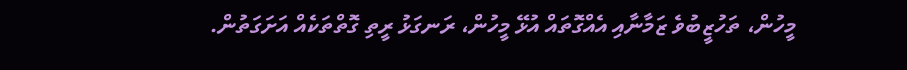މީހުން، ތަހުޒީބުވެ ޒަމާނާއި އެއްގޮތައް އުޅޭ މީހުން، ރަނގަޅު ރީތި ގޮތްތަކެއް އަށަގަތުން.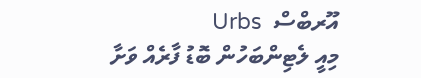އޫރބްސް  Urbs
މިއީ ލެޓިންބަހުން ބޮޑު ފާރެއް ވަށާ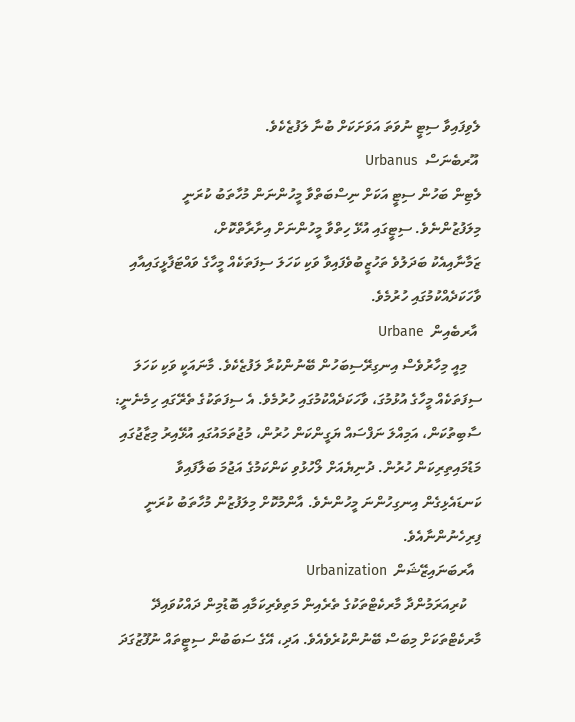ލެވިފައިވާ ސިޓީ ނުވަތަ އަވަށަކަށް ބުނާ ލަފުޒެކެވެ.
 އޫރބެނަސް  Urbanus
ލެޓިން ބަހުން ސިޓީ އަކަށް ނިސްބަތްވާ މީހުންނަން މުހާތަބު ކުރަނީ މިލަފުޒުންނެވެ. ސިޓީގައި އުޅޭ ހިތްވާ މީހުންނަށް އިށާރާތްކޮށް،
ޒަމާނާއިއެކު ބަދަލުވެ ތަހުޒީބުވެފައިވާ ވަކި ކަހަލަ ސިފަތަކެއް މީހާގެ ވައްޓަފާޅީގައިއާއި ވާހަކަދެއްކުމުގައި ހުރުމެވެ.
 އާރބެއިން  Urbane
    މިއީ މިހާރުވެސް އިނގިރޭސިބަހުން ބޭނުންކުރާ ލަފުޒެކެވެ. މާނައަކީ ވަކި ކަހަލަ ސިފަތަކެއް މީހާގެ އުޅުމުގަ، ވާހަކަދެއްކުމުގައި ހުރުމެވެ. އެ ސިފަތަކުގެ ތެރޭގައި ހިމެނެނީ: ސާބިތުކަން، އަމިއްލަ ނަފްސައް ޔަގީންކަން ހުރުން، މުޖުތަމައުގައި އުޅޭއިރު މިޒާޖުގައި މަޑުމައިތިރިކަން ހުރުން. ދުނިޔެއަށް ލޯހުޅުވި ކަންކަމުގެ އަޖުމަ ބަލާފައިވާ ކަނޑައެޅިގެން އިނގިހުންނަ މީހުންނެވެ. އާންމުކޮށް މިލަފުޒުން މުހާތަބު ކުރަނީ ފިރިހެނުންނާއެވެ.
  އާރބަނައިޒޭޝަން  Urbanization
    ކުރިއަރަމުންދާ މާރކެޓްތަކުގެ ތެރެއިން މަތިވެރިކަމާއި ބޮޑުމިން ދައްކުވައިދޭ މާރކެޓްތަކަށް މިބަސް ބޭނުންކުރެވެއެވެ. އަދި، އޭގެ ސަބަބުން ސިޓީތައް ނުފޫޒުގަދަ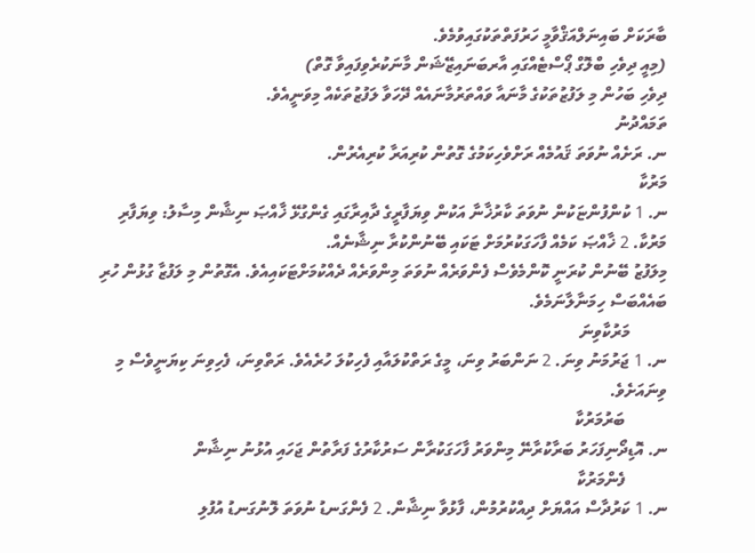ބާރަކަށް ބައިނަލްއަޤްވާމީ ހަރުފަތްތަކުގައިވުމެވެ.
(މިއީ ދިވެހި ބްލޮގް ޕޯސްޓެއްގައި އާރބަނައިޒޭޝަން މާނަކުރެވިފައިވާ ގޮތް)
ދިވެހި ބަހުން މި ލަފުޒުތަކުގެ މާނައާ ވައްތަރުމާނައެއް ދޭހަވާ ލަފުޒުތަކެއް މިވަނީއެވެ.
ތަމައްދުނު
ނ. ރަށެއް ނުވަތަ ޤައުމެއް ރަށްވެހިކަމުގެ ގޮތުން ކުރިއަރާ ކުރިއެރުން.
މަރުކާ
ނ. 1 ކުންފުންޏަކުން ނުވަތަ ކާރުޚާނާ އަކުން ވިޔަފާރީގެ ދާއިރާގައި ގެންގުޅޭ ޚާއްޞަ ނިޝާން މިސާލު: ވިޔަފާރި މަރުކާ. 2 ޚާއްޞަ ކަމެއް ފާހަގަކުރުމަށް ޓަކައި ބޭނުންކުރާ ނިޝާނެއް.
މިލަފުޒު ބޭނުން ކުރަނީ ކޮންމެވެސް ފެންވަރެއް ނުވަތަ މިންވަރެއް ދެއްކުމަށްޓަކައިއެވެ. އެގޮތުން މި ލަފުޒާ ގުޅުން ހުރި ބައެއްބަސް ހިމަނާލާނަމެވެ.
         މަރުކާވިނަ
ނ. 1 ޖަރުމަނު ވިނަ. 2 ނަންބަރު ވިނަ، މީގެ ރަތްކުލައާއި ފެހިކުލަ ހުރެއެވެ. ރަތްވިނަ، ފެހިވިނަ ކިޔަނީވެސް މި ވިނައަށެވެ.
          ބަރުމަރުކާ
ނ. އޮޑިދޯނިފަހަރު ބަރާކުރާނޭ މިންވަރު ފާހަގަކުރާން ސަރުކާރުގެ ފަރާތުން ޖަހައި އުޅުނު ނިޝާން
          ފެންމަރުކާ
ނ. 1 ކަރުދާސް އައްޔަށް ދިއްކުރުމުން، ފާޅުވާ ނިޝާން. 2 ފެންގަނޑު ނުވަތަ ލޮނުގަނޑު އުފުލި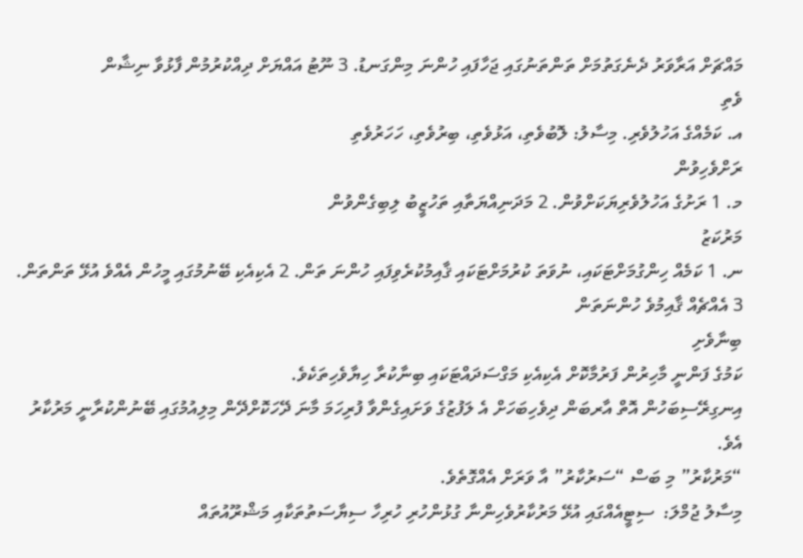މައްޗަށް އަރާވަރު ދެނެގަތުމަށް ތަންތަނުގައި ޖަހާފައި ހުންނަ މިންގަނޑު. 3 ނޫޓު އައްޔަށް ދިއްކުރުމުން ފާޅުވާ ނިޝާން
ވެތި
އ. ކަމެއްގެ އަހުލުވެރި. މިސާލު: ލޮބުވެތި، އަޅުވެތި، ބިރުވެތި، ހަހަރުވެތި
ރަށްވެހިވުން
މ. 1 ރަށުގެ އަހުލުވެރިޔަކަށްވުން. 2 މަދަނިއްޔަތާއި ތަހުޒީބު ލިބިގެންވުން
މަރުކަޒު
ނ. 1 ކަމެއް ހިންގުމަށްޓަކައި، ނުވަތަ ކުރުމަށްޓަކައި ޤާއިމުކުރެވިފައި ހުންނަ ތަން. 2 އެކިއެކި ބޭނުމުގައި މީހުން އެއްވެ އުޅޭ ތަންތަން. 3 އެއްޗެއް ޤާއިމުވެ ހުންނަތަން
ބިނާވެށި
ކަމުގެ ފަންނީ މާހިރުން ފަރުމާކޮށް އެކިއެކި މަގްސަދައްޓަކައި ބިނާކުރާ ހިޔާވެހިތަކެވެ.
އިނގިރޭސިބަހުން އޮތް އާރބަން ދިވެހިބަހަށް އެ ލަފުޒުގެ ވަށައިގެންވާ ފުރިހަމަ މާނަ ދޭހަކޮށްދޭން މިލިއުމުގައި ބޭނުންކުރާނީ މަރުކާރު އެވެ.
“މަރުކާރު” މި ބަސް “ސަރުކާރު” އާ ވަރަށް އެއްގޮތެވެ.
މިސާލު ޖުމްލަ:  ސިޓީއެއްގައި އުޅޭ މަރުކާރުވެހިންނާ ގުޅުންހުރި ހުރިހާ ސިޔާސަތުތަކާއި މަޝްރޫއުތައް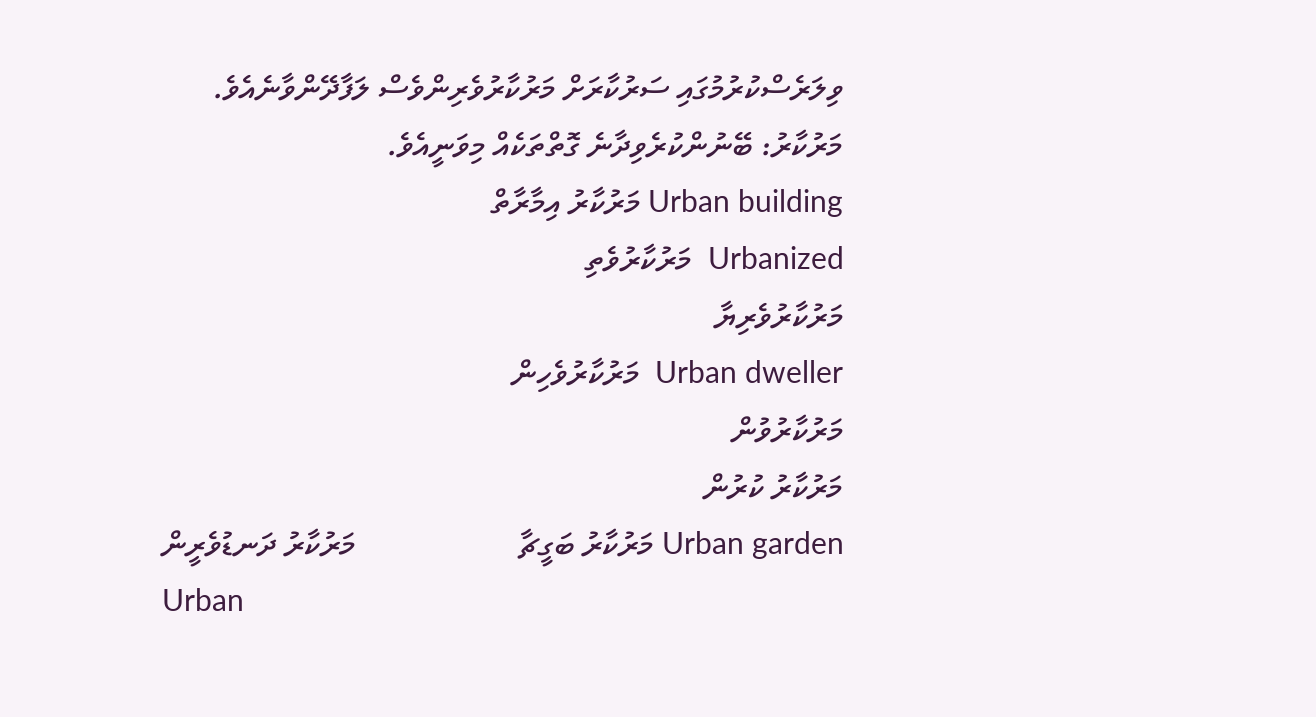ވިލަރެސްކުރުމުގައި ސަރުކާރަށް މަރުކާރުވެރިންވެސް ލަފާދޭންވާނެއެވެ.
މަރުކާރު: ބޭނުންކުރެވިދާނެ ގޮތްތަކެއް މިވަނީއެވެ.
Urban building މަރުކާރު އިމާރާތް
Urbanized  މަރުކާރުވެތި
މަރުކާރުވެރިޔާ
Urban dweller  މަރުކާރުވެހިން
މަރުކާރުވުން
މަރުކާރު ކުރުން
Urban garden މަރުކާރު ބަގީޗާ                     މަރުކާރު ދަނޑުވެރީން
Urban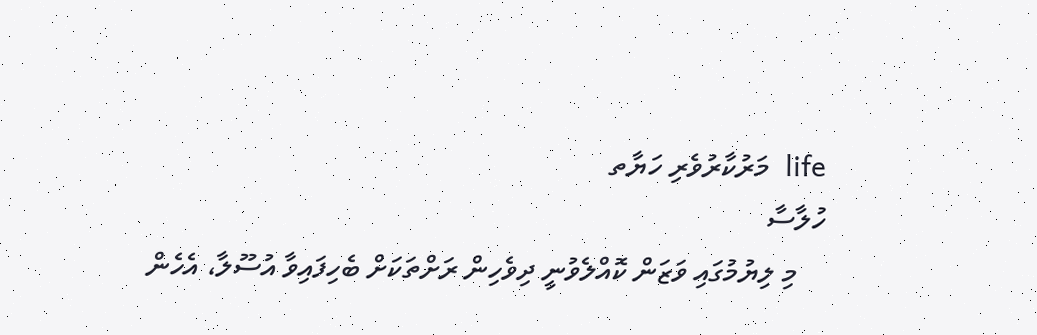life  މަރުކާރުވެރި ހަޔާތ
ހުލާސާ
    މި ލިޔުމުގައި ވަޒަން ކޮއްލެވުނީ ދިވެހިން ރަށްތަކަށް ބެހިފައިވާ އުސޫލާ، އެހެން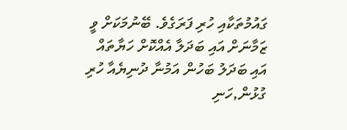ގައުމުތަކާއި ހުރި ފަރަގެވެ. ބޭނުމަކަށް ވީ ޒަމާނަށް އައި ބަދަލާ އެއްކޮށް ހަޔާތައް އައި ބަދަލު ބަހުން އަމުނާ ދުނިޔެއާ ހުރި ގުޅުން,ހަނި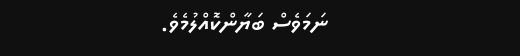ނަމަވެސް ބަޔާންކޮއްލުމެވެ.